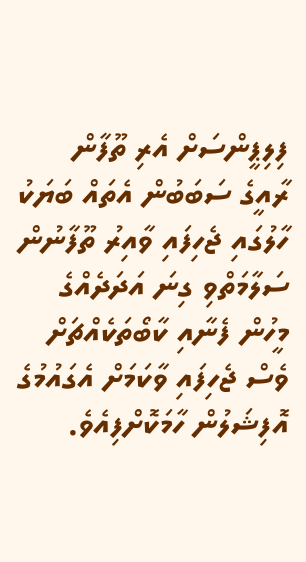ފިލިޕީންސަށް އެރި ތޫފާން ރާއީގެ ސަބަބުން އެތައް ބަޔަކު ހާލުގައި ޖެހިފައި ވާއިރު ތޫފާނުން ސަލާމަތްވި ގިނަ އަދަދެއްގެ މީހުން ފެނާއި ކާބޯތަކެއްޗަށް ވެސް ޖެހިފައި ވާކަމަށް އެގައުމުގެ އޮފިޝަލުން ހާމަކޮށްފިއެވެ.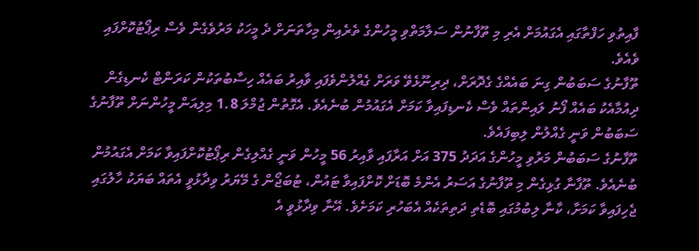ފާއިތުވި ހަފްތާގައި އެގައުމަށް އެރި މި ތޫފާނުން ސަލާމަތްވި މީހުންގެ ތެރެއިން މިހާތަނަށް ދެ މީހަކު މަރުވެގެން ވެސް ރިޕޯޓުކޮށްފައި ވެއެވެ.
ތޫފާނުގެ ސަބަބުން ގިނަ ބައެއްގެ ގެދޮރަށް، ދިރިނޫޅެވޭ ވަރަށް ގެއްލުންވެފައި ވާއިރު ބައެއް ހިސާބުތަކުން ކަރަންޓް ކެނޑިގެން ދިއުމާއެކު ބައެއް ފޯނު ލައިންތައް ވެސް ކެނޑިފައިވާ ކަމަށް އެގައުމުން ބުނެއެވެ. އެގޮތުން ޖުމްލަ 1.8 މިލިއަން މީހުންނަށް ތޫފާނުގެ ސަބަބުން ވަނީ ގެއްލުން ލިބިފައެވެ.
ތޫފާނުގެ ސަބަބުން މަރުވި މީހުންގެ އަދަދު 375 އަށް އަރާފައި ވާއިރު 56 މީހުން ވަނީ ގެއްލިގެން ރިޕޯޓުކޮށްފައިވާ ކަމަށް އެގައުމުން ބުނެއެވެ. ތޫފާނާ ގުޅިގެން މި ތޫފާނުގެ އަސަރު އެންމެ ބޮޑަށް ކޮށްފައިވާ ޓައުން، ޓުބަޖޯން ގެ މޭޔަރު ވިދާޅުވީ އެތައް ބަޔަކު ހާލުގައި ޖެހިފައިވާ ކަމަށާ، ކާނާ ލިބުމުގައި ބޮޑެތި ދަތިތަކެއް އެބަހުރި ކަމަށެވެ. އޭނާ ވިދާޅުވީ އެ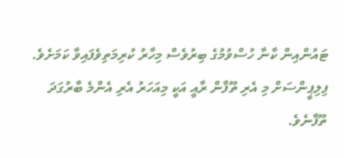ޓައުންއިން ކާނާ ހުސްވުމުގެ ބިރުވެސް މިހާރު ކުރިމަތިވެފައިވާ ކަމަށެވެ.
ފިލިޕީންސަށް މި އެރި ތޫފާން ރާއީ އަކީ މިއަހަރު އެރި އެންމެ ބާރުގަދަ ތޫފާނެވެ.